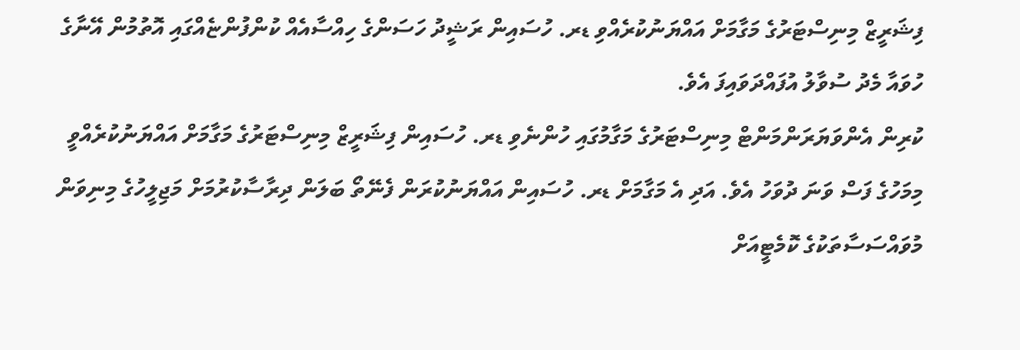ފިޝަރީޒް މިނިސްޓަރުގެ މަގާމަށް އައްޔަނުކުރެއްވި ޑރ. ހުސައިން ރަޝީދު ހަސަންގެ ހިއްސާއެއް ކުންފުންޏެއްގައި އޮތުމުން އޭނާގެ ހުވައާ މެދު ސުވާލު އުފައްދަވައިފަ އެވެ.
ކުރިން އެންވަޔަރަންމަންޓް މިނިސްޓަރުގެ މަގާމުގައި ހުންނެވި ޑރ. ހުސައިން ފިޝަރީޒް މިނިސްޓަރުގެ މަގާމަށް އައްޔަނުކުރެއްވީ މިމަހުގެ ފަސް ވަނަ ދުވަހު އެވެ. އަދި އެ މަގާމަށް ޑރ. ހުސައިން އައްޔަނުކުރަން ފެނޭތޯ ބަލަން ދިރާސާކުރުމަށް މަޖިލީހުގެ މިނިވަން މުވައްސަސާތަކުގެ ކޮމެޓީއަށް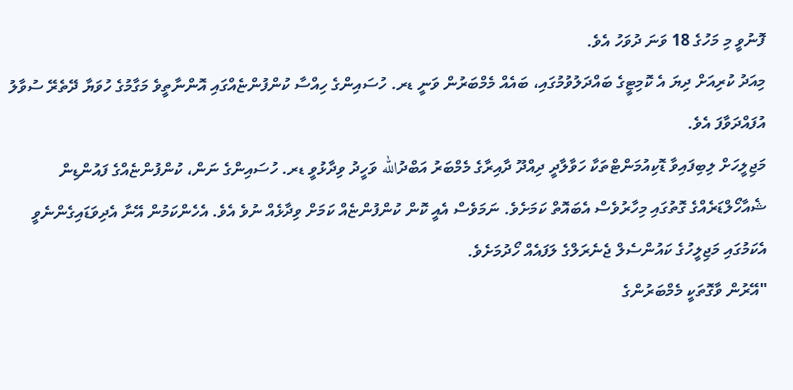ފޮނުވީ މި މަހުގެ 18 ވަނަ ދުވަހު އެވެ.
މިއަދު ކުރިއަށް ދިޔަ އެ ކޮމިޓީގެ ބައްދަލުވުމުގައި، ބައެއް މެމްބަރުން ވަނީ ޑރ. ހުސައިންގެ ހިއްސާ ކުންފުންޏެއްގައި އޮންނާތީވެ މަގާމުގެ ހުވަޔާ ދޭތެރޭ ސުވާލު އުފައްދަވާފަ އެވެ.
މަޖިލީހަށް ލިބިފައިވާ ޑޮކިއުމަންޓްތަކާ ހަވާލާދީ ދިއްދޫ ދާއިރާގެ މެމްބަރު އަބްދުالله ވަހީދު ވިދާޅުވީ ޑރ. ހުސައިންގެ ނަން، ކުންފުންޏެއްގެ ފައުންޑިން ޝެއާހޯލްޑަރެއްގެ ގޮތުގައި މިހާރުވެސް އެބައޮތް ކަމަށެވެ. ނަމަވެސް އެއީ ކޮން ކުންފުންޏެއް ކަމަށް ވިދާޅެއް ނުވެ އެވެ. އެހެންކަމުން އޭނާ އެދިވަޑައިގެންނެވީ އެކަމުގައި މަޖިލީހުގެ ކައުންސެލް ޖެނެރަލްގެ ލަފައެއް ހޯދުމަށެވެ.
"އޭރުން ވާގޮތަކީ މެމްބަރުންގެ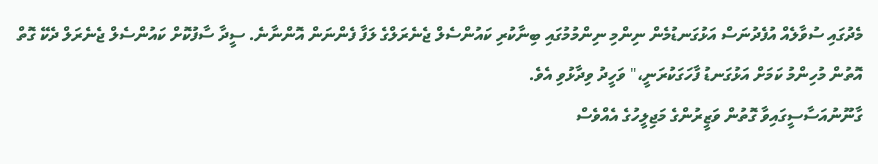މެދުގައި ސުވާލެއް އުފެދުނަސް އަޅުގަނޑުމެން ނިންމި ނިންމުމުގައި ބިނާކުރި ކައުންސެލް ޖެނެރަލްގެ ލަފާ ފެންނަން އޮންނާނެ. ސީދާ ސާފުކޮށް ކައުންސެލް ޖެނެރަލް ދެކޭ ގޮތް އޮތުން މުހިންމު ކަމަށް އަޅުގަނޑު ފާހަގަކުރަނީ،" ވަހީދު ވިދާޅުވި އެވެ.
ގާނޫނުއަސާސީގައިވާ ގޮތުން ވަޒީރުންގެ މަޖިލީހުގެ އެއްވެސް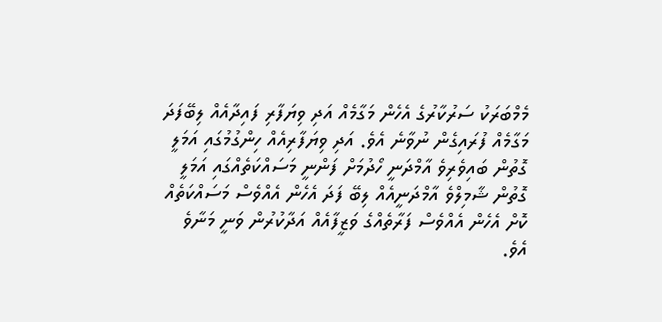މެމްބަރަކު ސަރުކާރުގެ އެހެން މަގާމެއް އަދި ވިޔަފާރި ފައިދާއެއް ލިބޭފަދަ މަގާމެއް ފުރައިގެން ނުވާނެ އެވެ. އަދި ވިޔަފާރިއެއް ހިންގުމުގައި އަމަލީ ގޮތުން ބައިވެރިވެ އާމްދަނީ ހޯދުމަށް ފަންނީ މަސައްކަތެއްގައި އަމަލީ ގޮތުން ޝާމިލްވެ އާމްދަނީއެއް ލިބޭ ފަދަ އެހެން އެއްވެސް މަސައްކަތެއް ކޮށް އެހެން އެއްވެސް ފަރާތެއްގެ ވަޒީފާއެއް އަދާކުރުން ވަނީ މަނާވެ އެވެ.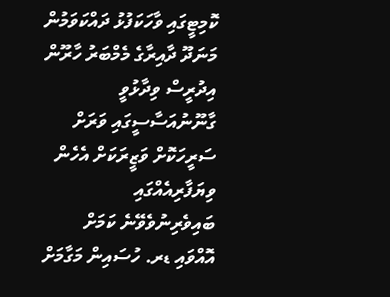ކޮމިޓީގައި ވާހަކަފުޅު ދައްކަވަމުން މަނަދޫ ދާއިރާގެ މެމްބަރު ހާރޫން އިދުރީސް ވިދާޅުވީ ގާނޫނުއަސާސީގައި ވަރަށް ސަރީހަކޮށް ވަޒީރަކަށް އެހެން ވިޔަފާރިއެއްގައި ބައިވެރިނުވެވޭނެ ކަމަށް އޮއްވައި ޑރ. ހުސައިން މަގާމަށް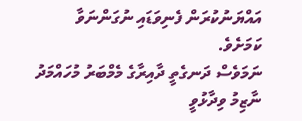އައްޔަނުކުރަން ފެނިވަޑައި ނުގަންނަވާ ކަމަށެވެ.
ނަމަވެސް ދަނގެތީ ދާއިރާގެ މެމްބަރު މުހައްމަދު ނާޒިމު ވިދާޅުވީ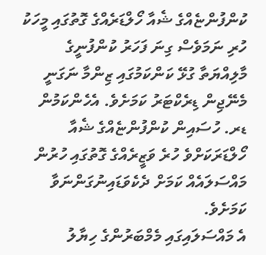ކުންފުންޏެއްގެ ޝެއާ ހޯލްޑަރެއްގެ ގޮތުގައި މީހަކު ހުރި ނަމަވެސް ގިނަ ފަހަރު ކުންފުނީގެ މާލިއްޔަތާ ގުޅޭ ކަންކަމުގައި ޒިންމާ ނަގަނީ މެނޭޖިން ޑިރެކްޓަރު ކަމަށެވެ. އެހެންކަމުން ޑރ. ހުސައިން ކުންފުންޏެއްގެ ޝެއާ ހޯލްޑަރަކަށްވެ ހުރެ ވަޒީރެއްގެ ގޮތުގައި ހުރުން މައްސަލައެއް ކަމަށް ދެކެވަޑައިނުގަންނަވާ ކަމަށެވެ.
އެ މައްސަލައިގައި މެމްބަރުންގެ ހިޔާލު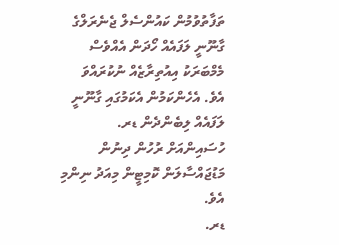ތަފާތުވުމުން ކައުންސެލް ޖެނެރަލްގެ ގާނޫނީ ލަފައެއް ހޯދަން އެއްވެސް މެމްބަރަކު އިއުތިރާޒެއް ނުކުރައްވަ އެވެ. އެހެންކަމުން އެކަމުގައި ގާނޫނީ ލަފައެއް ލިބެންދެން ޑރ. ހުސައިންއަށް ރުހުން ދިނުން މަޑުޖައްސާލަން ކޮމިޓީން މިއަދު ނިންމި އެވެ.
ޑރ.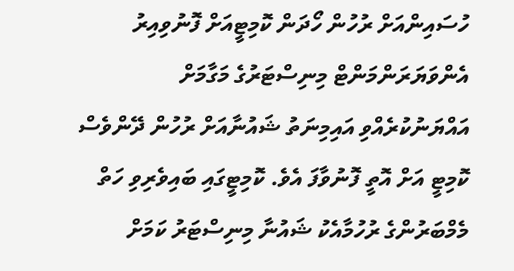ހުސައިންއަށް ރުހުން ހޯދަން ކޮމިޓީއަށް ފޮނުވިއިރު އެންވަޔަރަންމަންޓް މިނިސްޓަރުގެ މަގާމަށް އައްޔަނުކުރެއްވި އައިމިނަތު ޝައުނާއަށް ރުހުން ދޭންވެސް ކޮމިޓީ އަށް އޮތީ ފޮނުވާފަ އެވެ. ކޮމިޓީގައި ބައިވެރިވި ހަތް މެމްބަރުންގެ ރުހުމާއެކު ޝައުނާ މިނިސްޓަރު ކަމަށް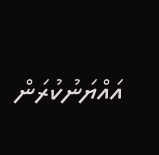އައްޔަނުކުރަން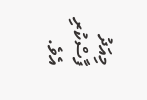މިއަދު ފާސްކުރި އެވެ.